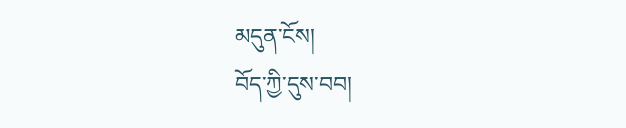མདུན་ངོས།
བོད་ཀྱི་དུས་བབ།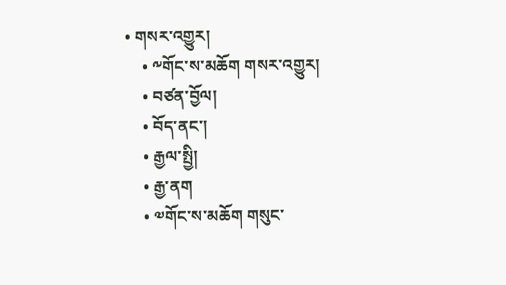• གསར་འགྱུར།
    • ༸གོང་ས་མཆོག གསར་འགྱུར།
    • བཙན་བྱོལ།
    • བོད་ནང་།
    • རྒྱལ་སྤྱི།
    • རྒྱ་ནག
    • ༧གོང་ས་མཆོག གསུང་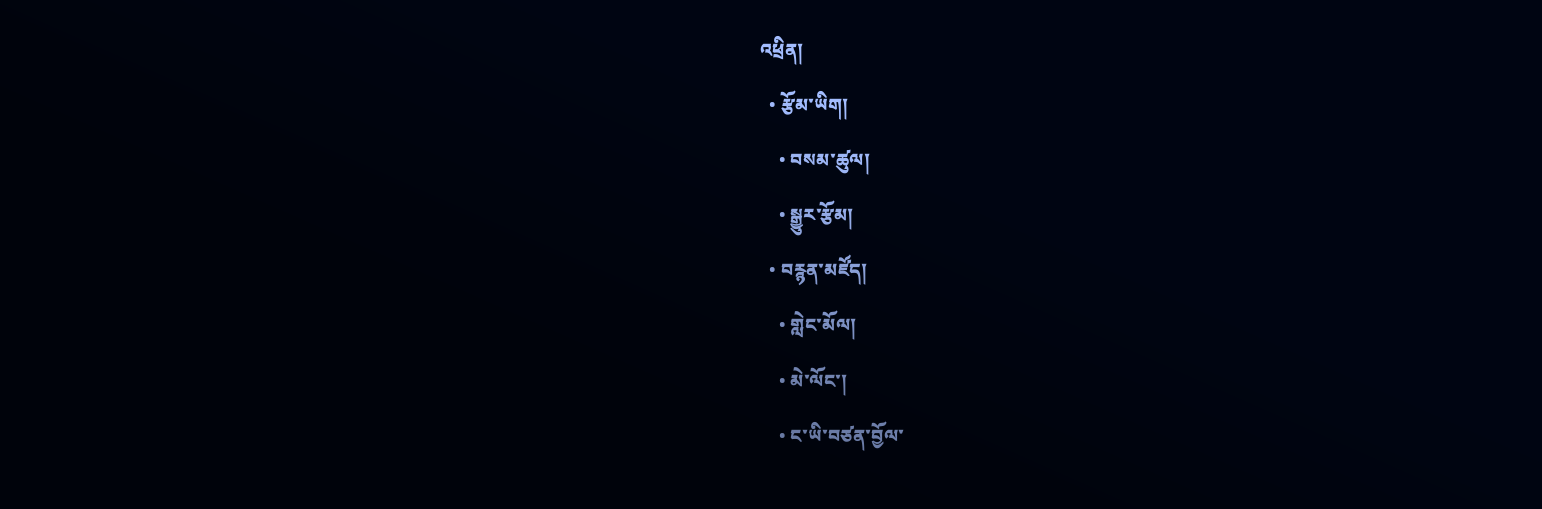འཕྲིན།
  • རྩོམ་ཡིག།
    • བསམ་ཚུལ།
    • སྒྱུར་རྩོམ།
  • བརྙན་མཛོད།
    • གླེང་མོལ།
    • མེ་ལོང་།
    • ང་ཡི་བཙན་བྱོལ་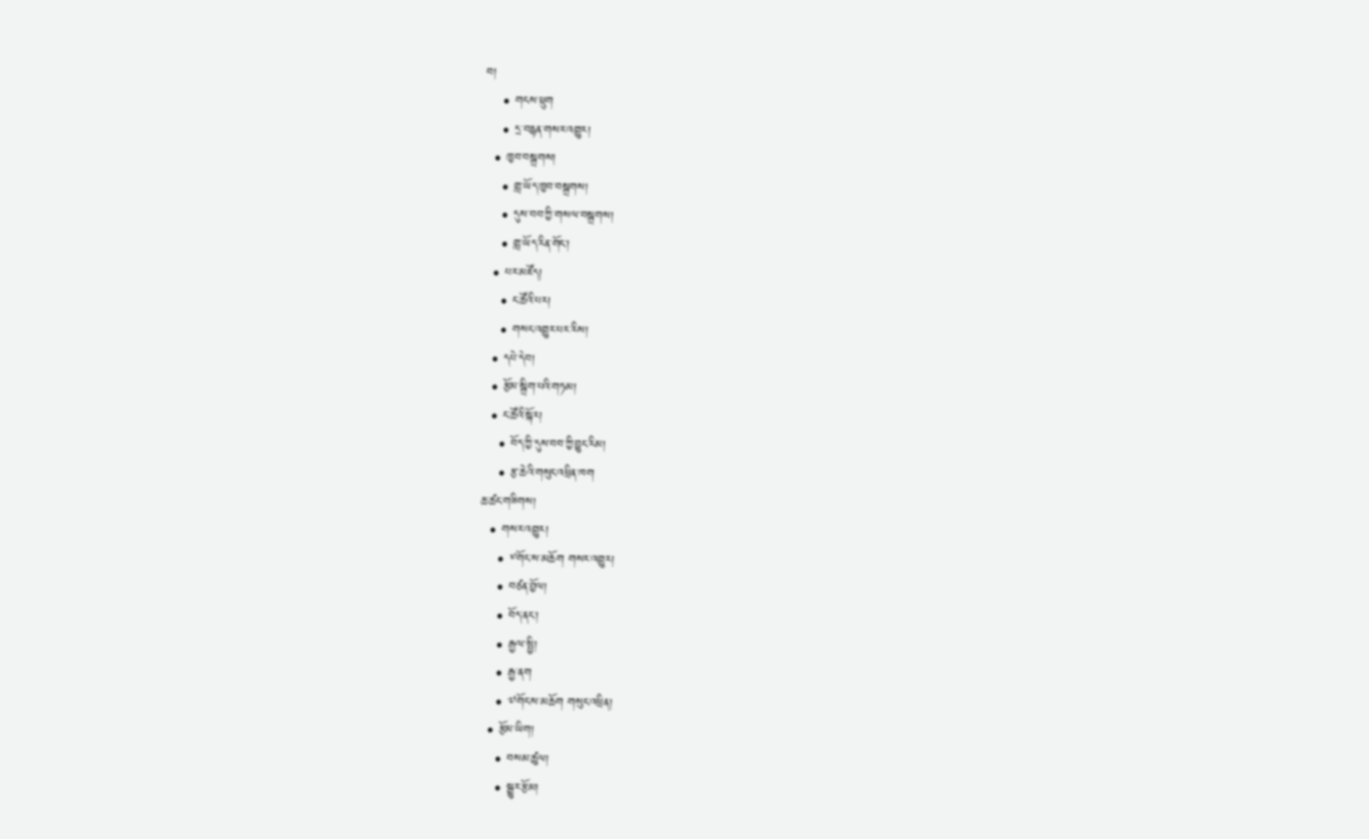བ།
    • གངས་ཕྲུག
    • དྲ་བརྙན་གསར་འགྱུར།
  • ཁྱབ་བསྒྲགས།
    • གླ་ཡོད་ཁྱབ་བསྒྲགས།
    • དུས་བབ་ཀྱི་གསལ་བསྒྲགས།
    • གླ་ཡོད་རིན་གོང་།
  • པར་མཛོད།
    • ང་ཚོའི་པར།
    • གསང་འགྱུར་པར་རིས།
  • དཔེ་དེབ།
  • རྩོམ་སྒྲིག་པའི་གཏམ།
  • ང་ཚོའི་སྐོར།
    • བོད་ཀྱི་དུས་བབ་ཀྱི་བྱུང་རིམ།
    • རྩ་ཆེའི་གསུང་འཕྲིན་ཁག
ཆ་ཚང་གཟིགས།
  • གསར་འགྱུར།
    • ༸གོང་ས་མཆོག གསར་འགྱུར།
    • བཙན་བྱོལ།
    • བོད་ནང་།
    • རྒྱལ་སྤྱི།
    • རྒྱ་ནག
    • ༧གོང་ས་མཆོག གསུང་འཕྲིན།
  • རྩོམ་ཡིག།
    • བསམ་ཚུལ།
    • སྒྱུར་རྩོམ།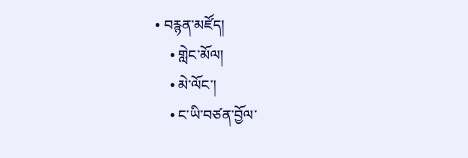• བརྙན་མཛོད།
    • གླེང་མོལ།
    • མེ་ལོང་།
    • ང་ཡི་བཙན་བྱོལ་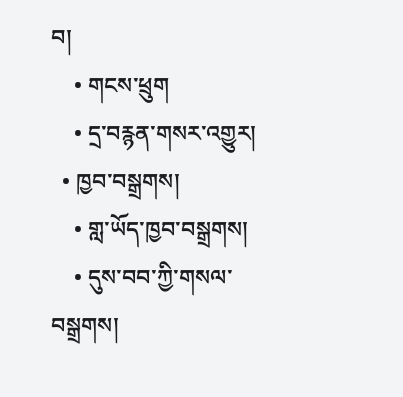བ།
    • གངས་ཕྲུག
    • དྲ་བརྙན་གསར་འགྱུར།
  • ཁྱབ་བསྒྲགས།
    • གླ་ཡོད་ཁྱབ་བསྒྲགས།
    • དུས་བབ་ཀྱི་གསལ་བསྒྲགས།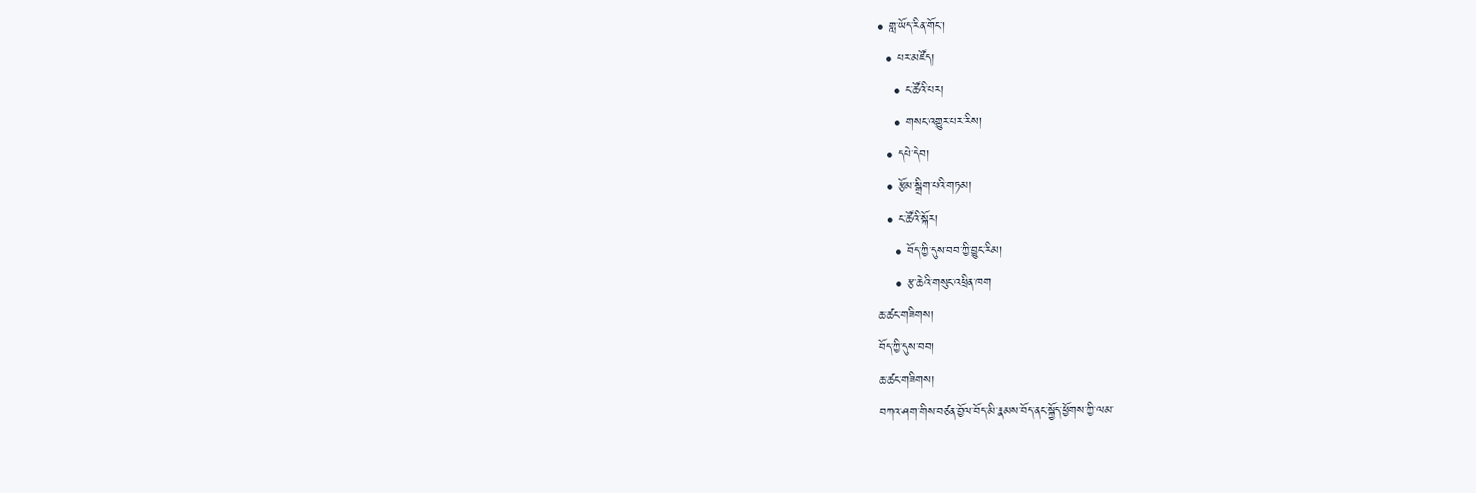• གླ་ཡོད་རིན་གོང་།
  • པར་མཛོད།
    • ང་ཚོའི་པར།
    • གསང་འགྱུར་པར་རིས།
  • དཔེ་དེབ།
  • རྩོམ་སྒྲིག་པའི་གཏམ།
  • ང་ཚོའི་སྐོར།
    • བོད་ཀྱི་དུས་བབ་ཀྱི་བྱུང་རིམ།
    • རྩ་ཆེའི་གསུང་འཕྲིན་ཁག
ཆ་ཚང་གཟིགས།
བོད་ཀྱི་དུས་བབ།
ཆ་ཚང་གཟིགས།
བཀའ་ཤག་གིས་བཙན་བྱོལ་བོད་མི་རྣམས་བོད་ནང་སྐྱོད་ཕྱོགས་ཀྱི་ལམ་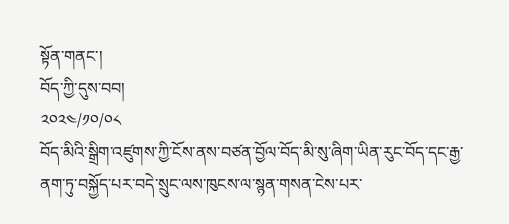སྟོན་གནང་།
བོད་ཀྱི་དུས་བབ།
༢༠༢༤/༡༠/༠༨
བོད་མིའི་སྒྲིག་འཛུགས་ཀྱི་ངོས་ནས་བཙན་བྱོལ་བོད་མི་སུ་ཞིག་ཡིན་རུང་བོད་དང་རྒྱ་ནག་ཏུ་བསྐྱོད་པར་བདེ་སྲུང་ལས་ཁུངས་ལ་སྙན་གསན་ངེས་པར་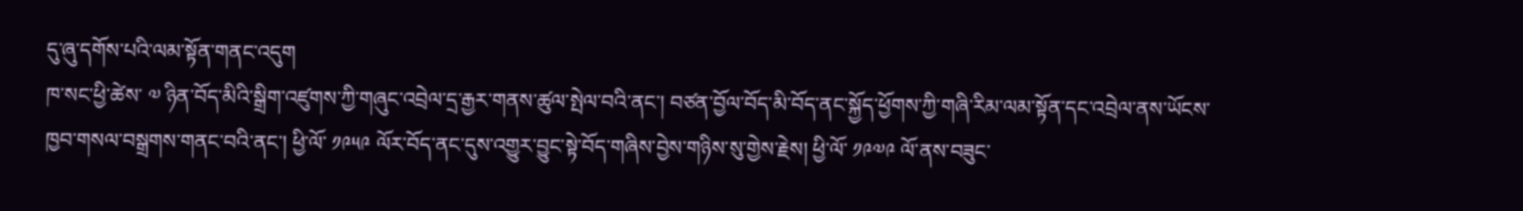དུ་ཞུ་དགོས་པའི་ལམ་སྟོན་གནང་འདུག
ཁ་སང་ཕྱི་ཚེས་ ༧ ཉིན་བོད་མིའི་སྒྲིག་འཛུགས་ཀྱི་གཞུང་འབྲེལ་དྲ་རྒྱར་གནས་ཚུལ་སྤེལ་བའི་ནང་། བཙན་བྱོལ་བོད་མི་བོད་ནང་སྐྱོད་ཕྱོགས་ཀྱི་གཞི་རིམ་ལམ་སྟོན་དང་འབྲེལ་ནས་ཡོངས་ཁྱབ་གསལ་བསྒྲགས་གནང་བའི་ནང་། ཕྱི་ལོ་ ༡༩༥༩ ལོར་བོད་ནང་དུས་འགྱུར་བྱུང་སྟེ་བོད་གཞིས་བྱེས་གཉིས་སུ་གྱེས་རྗེས། ཕྱི་ལོ་ ༡༩༧༩ ལོ་ནས་བཟུང་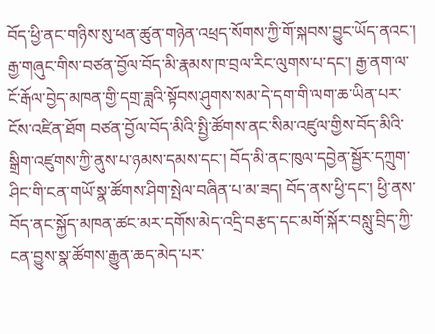བོད་ཕྱི་ནང་གཉིས་སུ་ཕན་ཚུན་གཉེན་འཕྲད་སོགས་ཀྱི་གོ་སྐབས་བྱུང་ཡོད་ནའང་། རྒྱ་གཞུང་གིས་བཙན་བྱོལ་བོད་མི་རྣམས་ཁ་བྲལ་རིང་ལུགས་པ་དང་། རྒྱ་ནག་ལ་ངོ་རྒོལ་བྱེད་མཁན་གྱི་དགྲ་ཟླའི་སྟོབས་ཤུགས་སམ་དེ་དག་གི་ལག་ཆ་ཡིན་པར་ངོས་འཛིན་ཐོག བཙན་བྱོལ་བོད་མིའི་སྤྱི་ཚོགས་ནང་སིམ་འཛུལ་གྱིས་བོད་མིའི་སྒྲིག་འཛུགས་ཀྱི་ནུས་པ་ཉམས་དམས་དང་། བོད་མི་ནང་ཁུལ་དབྱེན་སྦྱོར་དཀྲུག་ཤིང་གི་ངན་གཡོ་སྣ་ཚོགས་ཤིག་སྤེལ་བཞིན་པ་མ་ཟད། བོད་ནས་ཕྱི་དང་། ཕྱི་ནས་བོད་ནང་སྐྱོད་མཁན་ཚང་མར་དགོས་མེད་འདྲི་བརྩད་དང་མགོ་སྐོར་བསླུ་བྲིད་ཀྱི་ངན་བྱུས་སྣ་ཚོགས་རྒྱུན་ཆད་མེད་པར་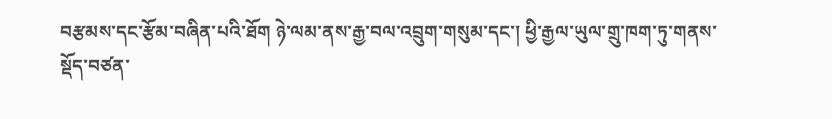བརྩམས་དང་རྩོམ་བཞིན་པའི་ཐོག ཉེ་ལམ་ནས་རྒྱ་བལ་འབྲུག་གསུམ་དང་། ཕྱི་རྒྱལ་ཡུལ་གྲུ་ཁག་ཏུ་གནས་སྡོད་བཙན་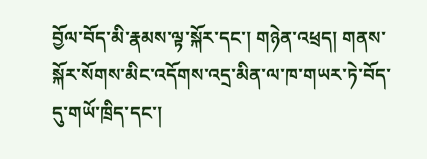བྱོལ་བོད་མི་རྣམས་ལྟ་སྐོར་དང་། གཉེན་འཕྲད། གནས་སྐོར་སོགས་མིང་འདོགས་འདྲ་མིན་ལ་ཁ་གཡར་ཏེ་བོད་དུ་གཡོ་ཁྲིད་དང་།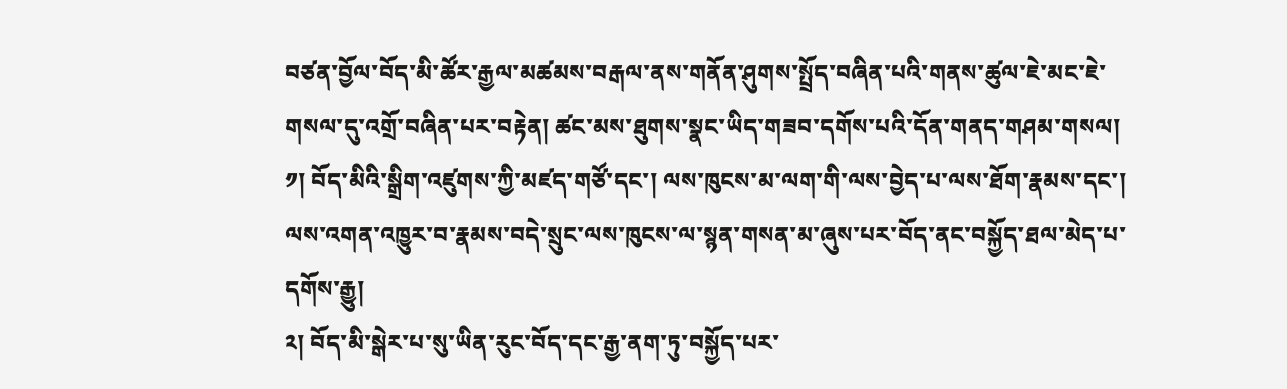བཙན་བྱོལ་བོད་མི་ཚོར་རྒྱལ་མཚམས་བརྒལ་ནས་གནོན་ཤུགས་སྤྲོད་བཞིན་པའི་གནས་ཚུལ་ཇེ་མང་ཇེ་གསལ་དུ་འགྲོ་བཞིན་པར་བརྟེན། ཚང་མས་ཐུགས་སྣང་ཡིད་གཟབ་དགོས་པའི་དོན་གནད་གཤམ་གསལ།
༡། བོད་མིའི་སྒྲིག་འཛུགས་ཀྱི་མཛད་གཙོ་དང་། ལས་ཁུངས་མ་ལག་གི་ལས་བྱེད་པ་ལས་ཐོག་རྣམས་དང་། ལས་འགན་འཁྱུར་བ་རྣམས་བདེ་སྲུང་ལས་ཁུངས་ལ་སྙན་གསན་མ་ཞུས་པར་བོད་ནང་བསྐྱོད་ཐལ་མེད་པ་དགོས་རྒྱུ།
༢། བོད་མི་སྒེར་པ་སུ་ཡིན་རུང་བོད་དང་རྒྱ་ནག་ཏུ་བསྐྱོད་པར་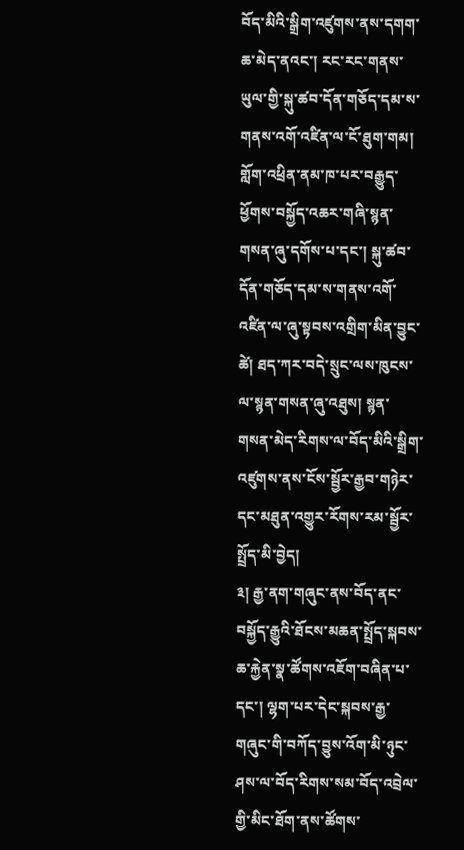བོད་མིའི་སྒྲིག་འཛུགས་ནས་དགག་ཆ་མེད་ནའང་། རང་རང་གནས་ཡུལ་གྱི་སྐུ་ཚབ་དོན་གཅོད་དམ་ས་གནས་འགོ་འཛིན་ལ་ངོ་ཐུག་གམ། གློག་འཕྲིན་ནམ་ཁ་པར་བརྒྱུད་ཕྱོགས་བསྐྱོད་འཆར་གཞི་སྙན་གསན་ཞུ་དགོས་པ་དང་། སྐུ་ཚབ་དོན་གཅོད་དམ་ས་གནས་འགོ་འཛིན་ལ་ཞུ་སྟབས་འགྲིག་མིན་བྱུང་ཚེ། ཐད་ཀར་བདེ་སྲུང་ལས་ཁུངས་ལ་སྙན་གསན་ཞུ་འཐུས། སྙན་གསན་མེད་རིགས་ལ་བོད་མིའི་སྒྲིག་འཛུགས་ནས་ངོས་སྦྱོར་རྒྱབ་གཉེར་དང་མཐུན་འགྱུར་རོགས་རམ་སྦྱོར་སྤྲོད་མི་བྱེད།
༣། རྒྱ་ནག་གཞུང་ནས་བོད་ནང་བསྐྱོད་རྒྱུའི་ཐོངས་མཆན་སྤྲོད་སྐབས་ཆ་རྐྱེན་སྣ་ཚོགས་འཇོག་བཞིན་པ་དང་། ལྷག་པར་དེང་སྐབས་རྒྱ་གཞུང་གི་བཀོད་བྱུས་འོག་མི་ཉུང་ཤས་ལ་བོད་རིགས་སམ་བོད་འབྲེལ་གྱི་མིང་ཐོག་ནས་ཚོགས་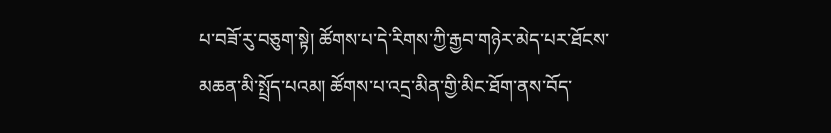པ་བཟོ་རུ་བཅུག་སྟེ། ཚོགས་པ་དེ་རིགས་ཀྱི་རྒྱབ་གཉེར་མེད་པར་ཐོངས་མཆན་མི་སྤྲོད་པའམ། ཚོགས་པ་འདྲ་མིན་གྱི་མིང་ཐོག་ནས་བོད་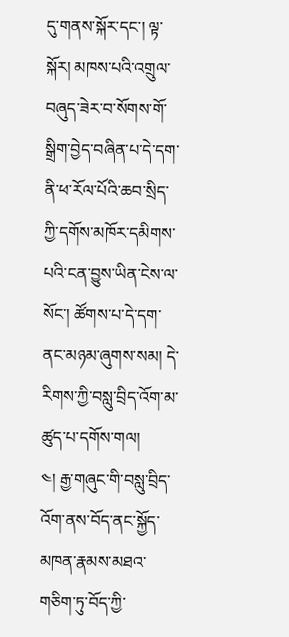དུ་གནས་སྐོར་དང་། ལྟ་སྐོར། མཁས་པའི་འགྲུལ་བཞུད་ཟེར་བ་སོགས་གོ་སྒྲིག་བྱེད་བཞིན་པ་དེ་དག་ནི་ཕ་རོལ་པོའི་ཆབ་སྲིད་ཀྱི་དགོས་མཁོར་དམིགས་པའི་ངན་བྱུས་ཡིན་ངེས་ལ་སོང་། ཚོགས་པ་དེ་དག་ནང་མཉམ་ཞུགས་སམ། དེ་རིགས་ཀྱི་བསླུ་བྲིད་འོག་མ་ཚུད་པ་དགོས་གལ།
༤། རྒྱ་གཞུང་གི་བསླུ་བྲིད་འོག་ནས་བོད་ནང་སྐྱོད་མཁན་རྣམས་མཐའ་གཅིག་ཏུ་བོད་ཀྱི་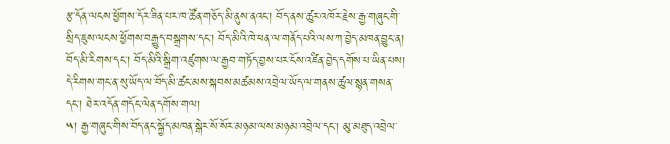རྩ་དོན་ལངས་ཕྱོགས་དོར་ཟིན་པར་ཁ་ཚོན་གཅོད་མི་ནུས་ནའང་། བོད་ནས་ཚུར་འཁོར་རྗེས་རྒྱ་གཞུང་གི་སྲིད་ཇུས་ལངས་ཕྱོགས་བརྒྱུད་བསྒྲགས་དང་། བོད་མིའི་ཁེ་ཕན་ལ་གནོད་པའི་ལས་ཀ་བྱེད་མཁན་བྱུང་ན། བོད་མི་རིགས་དང་། བོད་མིའི་སྒྲིག་འཛུགས་ལ་རྒྱབ་གཏོད་བྱས་པར་ངོས་འཛིན་བྱེད་དགོས་པ་ཡིན་པས། དེ་རིགས་གང་ན་སུ་ཡོད་ལ་བོད་མི་ཚང་མས་སྐབས་མཚམས་འབྲེལ་ཡོད་ལ་གནས་ཚུལ་སྙན་གསན་དང་། ཐེར་འདོན་གདོང་ལེན་དགོས་གལ།
༥། རྒྱ་གཞུང་གིས་བོད་ནང་སྐྱོད་མཁན་སྒེར་སོ་སོར་མཉམ་ལས་མཉམ་འབྲེལ་དང་། མུ་མཐུད་འབྲེལ་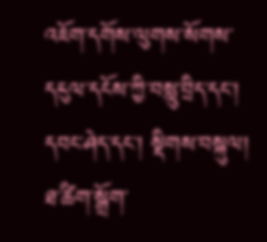འཇོག་དགོས་ལུགས་སོགས་དངུལ་དངོས་ཀྱི་བསླུ་བྲིད་དང་། དབང་ཤེད་དང་། སྡིགས་བསྐུལ། ཐ་ཚིག་སྒྲོག་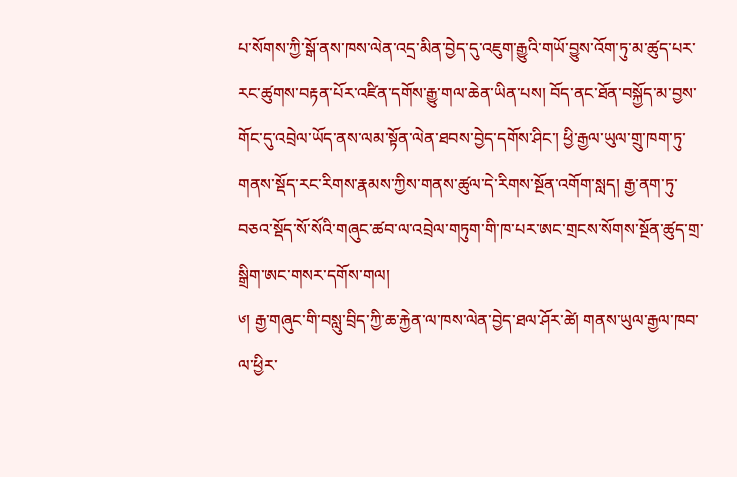པ་སོགས་ཀྱི་སྒོ་ནས་ཁས་ལེན་འདྲ་མིན་བྱེད་དུ་འཇུག་རྒྱུའི་གཡོ་བྱུས་འོག་ཏུ་མ་ཚུད་པར་རང་ཚུགས་བརྟན་པོར་འཛིན་དགོས་རྒྱུ་གལ་ཆེན་ཡིན་པས། བོད་ནང་ཐོན་བསྐྱོད་མ་བྱས་གོང་དུ་འབྲེལ་ཡོད་ནས་ལམ་སྟོན་ལེན་ཐབས་བྱེད་དགོས་ཤིང་། ཕྱི་རྒྱལ་ཡུལ་གྲུ་ཁག་ཏུ་གནས་སྡོད་རང་རིགས་རྣམས་ཀྱིས་གནས་ཚུལ་དེ་རིགས་སྔོན་འགོག་སླད། རྒྱ་ནག་ཏུ་བཅའ་སྡོད་སོ་སོའི་གཞུང་ཚབ་ལ་འབྲེལ་གཏུག་གི་ཁ་པར་ཨང་གྲངས་སོགས་སྔོན་ཚུད་གྲ་སྒྲིག་ཨང་གསར་དགོས་གལ།
༦། རྒྱ་གཞུང་གི་བསླུ་བྲིད་ཀྱི་ཆ་རྐྱེན་ལ་ཁས་ལེན་བྱེད་ཐལ་ཤོར་ཚེ། གནས་ཡུལ་རྒྱལ་ཁབ་ལ་ཕྱིར་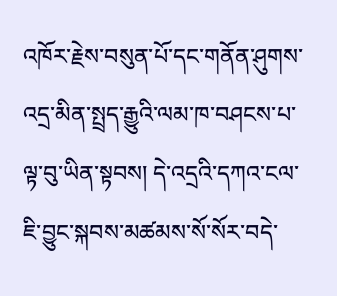འཁོར་རྗེས་བསུན་པོ་དང་གནོན་ཤུགས་འདྲ་མིན་སྤྲད་རྒྱུའི་ལམ་ཁ་བཤངས་པ་ལྟ་བུ་ཡིན་སྟབས། དེ་འདྲའི་དཀའ་ངལ་ཇི་བྱུང་སྐབས་མཚམས་སོ་སོར་བདེ་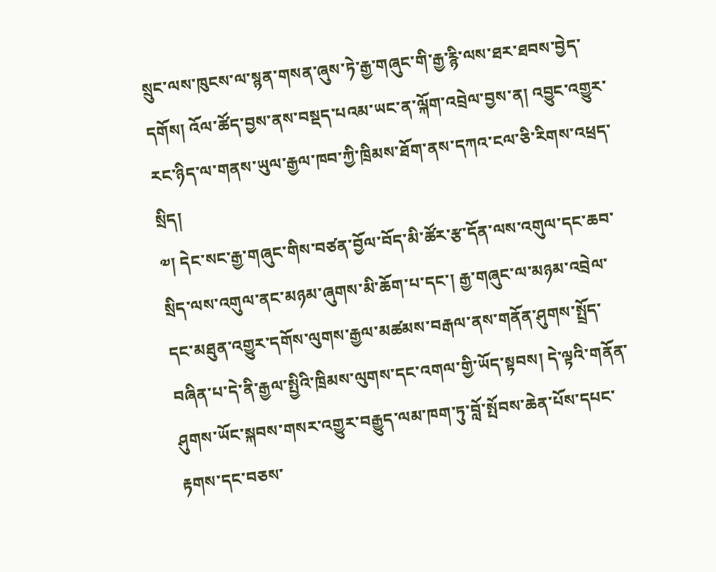སྲུང་ལས་ཁུངས་ལ་སྙན་གསན་ཞུས་ཏེ་རྒྱ་གཞུང་གི་རྒྱ་རྙི་ལས་ཐར་ཐབས་བྱེད་དགོས། འོལ་ཚོད་བྱས་ནས་བསྡད་པའམ་ཡང་ན་ལྐོག་འབྲེལ་བྱས་ན། འབྱུང་འགྱུར་རང་ཉིད་ལ་གནས་ཡུལ་རྒྱལ་ཁབ་ཀྱི་ཁྲིམས་ཐོག་ནས་དཀའ་ངལ་ཅི་རིགས་འཕྲད་སྲིད།
༧། དེང་སང་རྒྱ་གཞུང་གིས་བཙན་བྱོལ་བོད་མི་ཚོར་རྩ་དོན་ལས་འགུལ་དང་ཆབ་སྲིད་ལས་འགུལ་ནང་མཉམ་ཞུགས་མི་ཆོག་པ་དང་། རྒྱ་གཞུང་ལ་མཉམ་འབྲེལ་དང་མཐུན་འགྱུར་དགོས་ལུགས་རྒྱལ་མཚམས་བརྒལ་ནས་གནོན་ཤུགས་སྤྲོད་བཞིན་པ་དེ་ནི་རྒྱལ་སྤྱིའི་ཁྲིམས་ལུགས་དང་འགལ་གྱི་ཡོད་སྟབས། དེ་ལྟའི་གནོན་ཤུགས་ཡོང་སྐབས་གསར་འགྱུར་བརྒྱུད་ལམ་ཁག་ཏུ་བློ་སྤོབས་ཆེན་པོས་དཔང་རྟགས་དང་བཅས་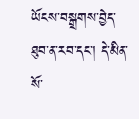ཡོངས་བསྒྲགས་བྱེད་ཐུབ་ན་རབ་དང་། དེ་མིན་སོ་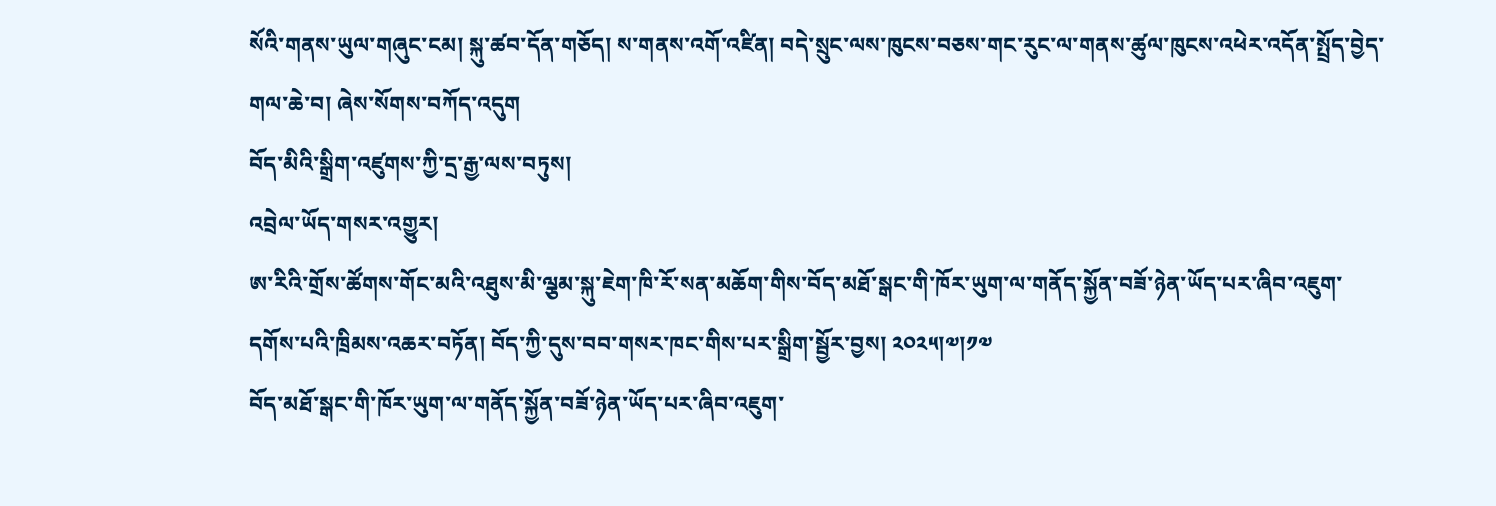སོའི་གནས་ཡུལ་གཞུང་ངམ། སྐུ་ཚབ་དོན་གཅོད། ས་གནས་འགོ་འཛིན། བདེ་སྲུང་ལས་ཁུངས་བཅས་གང་རུང་ལ་གནས་ཚུལ་ཁུངས་འཕེར་འདོན་སྤྲོད་བྱེད་གལ་ཆེ་བ། ཞེས་སོགས་བཀོད་འདུག
བོད་མིའི་སྒྲིག་འཛུགས་ཀྱི་དྲ་རྒྱ་ལས་བཏུས།
འབྲེལ་ཡོད་གསར་འགྱུར།
ཨ་རིའི་གྲོས་ཚོགས་གོང་མའི་འཐུས་མི་ལྕམ་སྐུ་ཇེག་ཁི་རོ་སན་མཆོག་གིས་བོད་མཐོ་སྒང་གི་ཁོར་ཡུག་ལ་གནོད་སྐྱོན་བཟོ་ཉེན་ཡོད་པར་ཞིབ་འཇུག་དགོས་པའི་ཁྲིམས་འཆར་བཏོན། བོད་ཀྱི་དུས་བབ་གསར་ཁང་གིས་པར་སྒྲིག་སྦྱོར་བྱས། ༢༠༢༥།༧།༡༧
བོད་མཐོ་སྒང་གི་ཁོར་ཡུག་ལ་གནོད་སྐྱོན་བཟོ་ཉེན་ཡོད་པར་ཞིབ་འཇུག་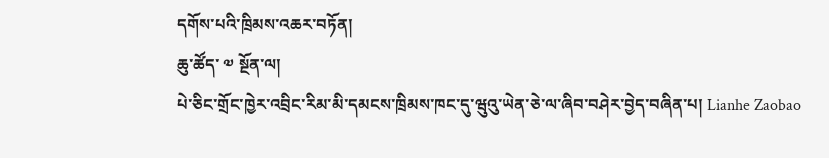དགོས་པའི་ཁྲིམས་འཆར་བཏོན།
ཆུ་ཚོད་ ༧ སྔོན་ལ།
པེ་ཅིང་གྲོང་ཁྱེར་འབྲིང་རིམ་མི་དམངས་ཁྲིམས་ཁང་དུ་ཝུའུ་ཡེན་ཅེ་ལ་ཞིབ་བཤེར་བྱེད་བཞིན་པ། Lianhe Zaobao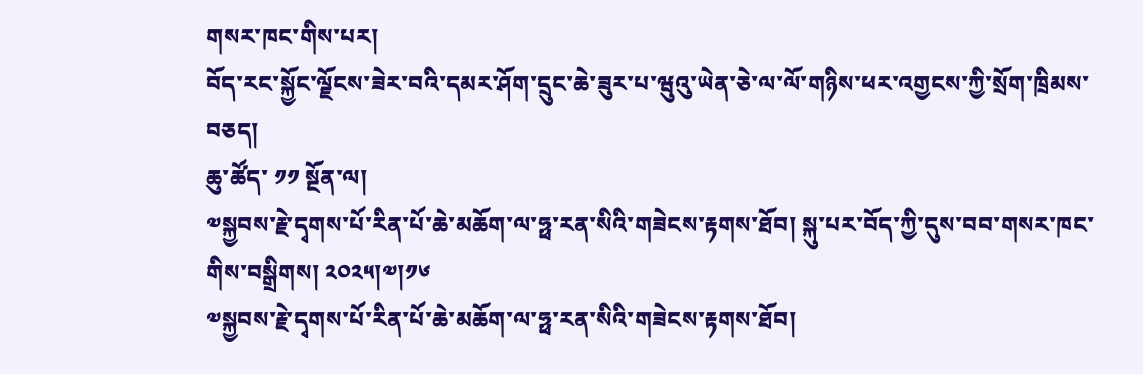གསར་ཁང་གིས་པར།
བོད་རང་སྐྱོང་ལྗོངས་ཟེར་བའི་དམར་ཤོག་དྲུང་ཆེ་ཟུར་པ་ཝུའུ་ཡེན་ཅེ་ལ་ལོ་གཉིས་ཕར་འགྱངས་ཀྱི་སྲོག་ཁྲིམས་བཅད།
ཆུ་ཚོད་ ༡༡ སྔོན་ལ།
༧སྐྱབས་རྗེ་དྭགས་པོ་རིན་པོ་ཆེ་མཆོག་ལ་ཧྥ་རན་སིའི་གཟེངས་རྟགས་ཐོབ། སྐུ་པར་བོད་ཀྱི་དུས་བབ་གསར་ཁང་གིས་བསྒྲིགས། ༢༠༢༥།༧།༡༦
༧སྐྱབས་རྗེ་དྭགས་པོ་རིན་པོ་ཆེ་མཆོག་ལ་ཧྥ་རན་སིའི་གཟེངས་རྟགས་ཐོབ།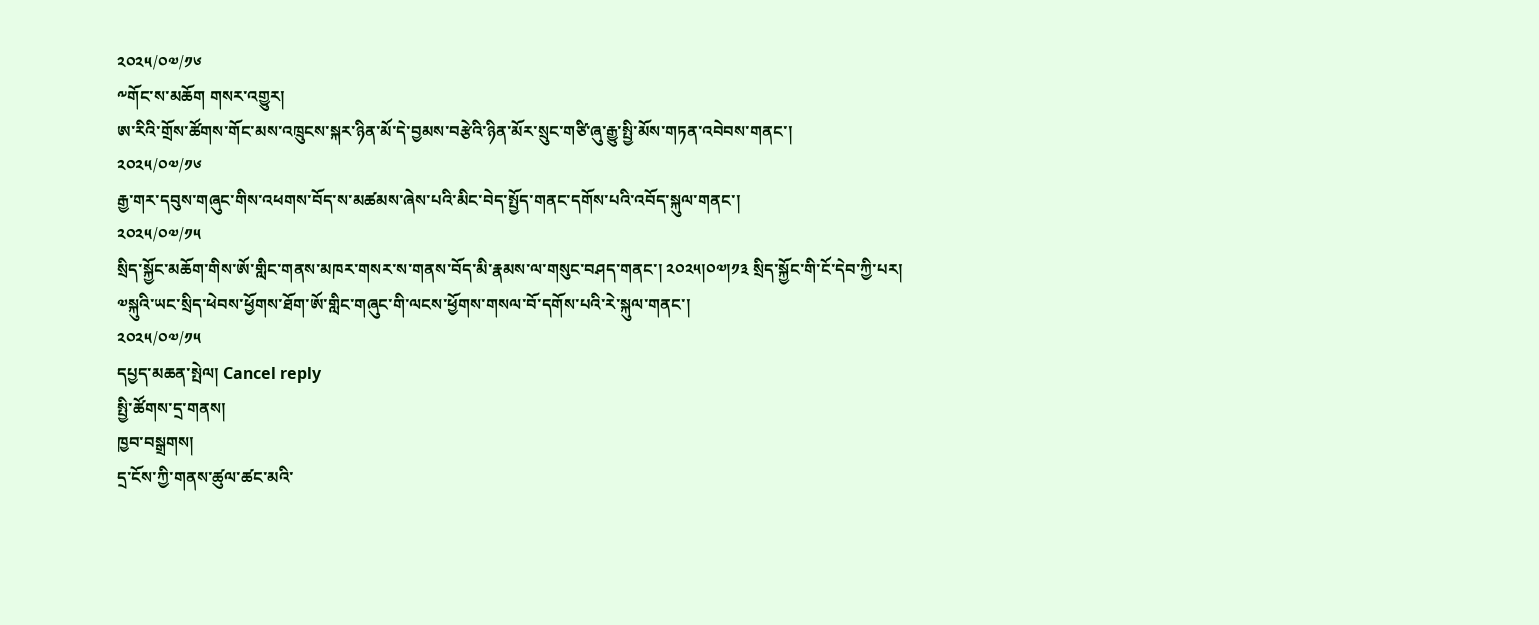༢༠༢༥/༠༧/༡༦
༸གོང་ས་མཆོག གསར་འགྱུར།
ཨ་རིའི་གྲོས་ཚོགས་གོང་མས་འཁྲུངས་སྐར་ཉིན་མོ་དེ་བྱམས་བརྩེའི་ཉིན་མོར་སྲུང་གཙི་ཞུ་རྒྱུ་སྤྱི་མོས་གཏན་འབེབས་གནང་།
༢༠༢༥/༠༧/༡༦
རྒྱ་གར་དབུས་གཞུང་གིས་འཕགས་བོད་ས་མཚམས་ཞེས་པའི་མིང་བེད་སྤྱོད་གནང་དགོས་པའི་འབོད་སྐུལ་གནང་།
༢༠༢༥/༠༧/༡༥
སྲིད་སྐྱོང་མཆོག་གིས་ཨོ་གླིང་གནས་མཁར་གསར་ས་གནས་བོད་མི་རྣམས་ལ་གསུང་བཤད་གནང་། ༢༠༢༥།༠༧།༡༣ སྲིད་སྐྱོང་གི་ངོ་དེབ་ཀྱི་པར།
༧སྐུའི་ཡང་སྲིད་ཕེབས་ཕྱོགས་ཐོག་ཨོ་གླིང་གཞུང་གི་ལངས་ཕྱོགས་གསལ་བོ་དགོས་པའི་རེ་སྐུལ་གནང་།
༢༠༢༥/༠༧/༡༥
དཔྱད་མཆན་སྤེལ། Cancel reply
སྤྱི་ཚོགས་དྲ་གནས།
ཁྱབ་བསྒྲགས།
དྲ་ངོས་ཀྱི་གནས་ཚུལ་ཚང་མའི་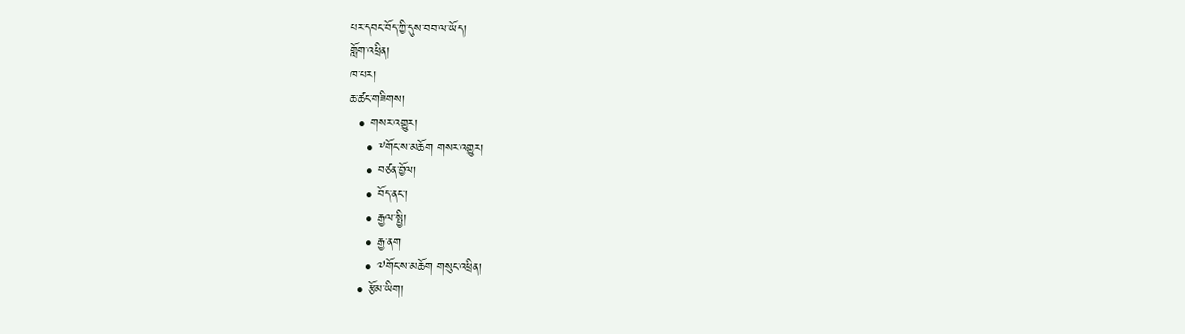པར་དབང་བོད་ཀྱི་དུས་བབ་ལ་ཡོད།
གློག་འཕྲིན།
ཁ་པར།
ཆ་ཚང་གཟིགས།
  • གསར་འགྱུར།
    • ༸གོང་ས་མཆོག གསར་འགྱུར།
    • བཙན་བྱོལ།
    • བོད་ནང་།
    • རྒྱལ་སྤྱི།
    • རྒྱ་ནག
    • ༧གོང་ས་མཆོག གསུང་འཕྲིན།
  • རྩོམ་ཡིག།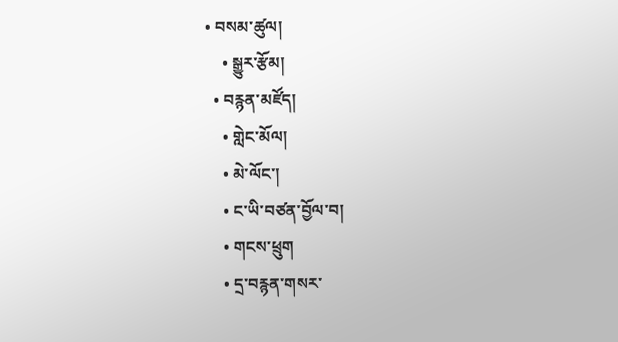• བསམ་ཚུལ།
    • སྒྱུར་རྩོམ།
  • བརྙན་མཛོད།
    • གླེང་མོལ།
    • མེ་ལོང་།
    • ང་ཡི་བཙན་བྱོལ་བ།
    • གངས་ཕྲུག
    • དྲ་བརྙན་གསར་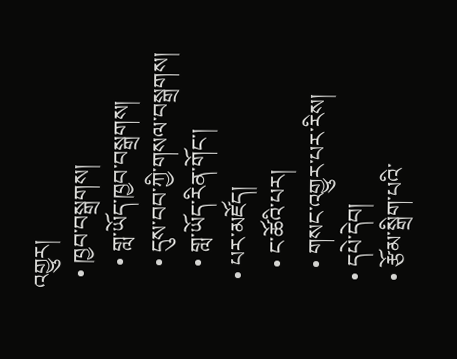འགྱུར།
  • ཁྱབ་བསྒྲགས།
    • གླ་ཡོད་ཁྱབ་བསྒྲགས།
    • དུས་བབ་ཀྱི་གསལ་བསྒྲགས།
    • གླ་ཡོད་རིན་གོང་།
  • པར་མཛོད།
    • ང་ཚོའི་པར།
    • གསང་འགྱུར་པར་རིས།
  • དཔེ་དེབ།
  • རྩོམ་སྒྲིག་པའི་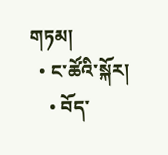གཏམ།
  • ང་ཚོའི་སྐོར།
    • བོད་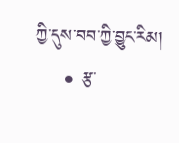ཀྱི་དུས་བབ་ཀྱི་བྱུང་རིམ།
    • རྩ་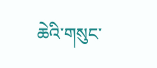ཆེའི་གསུང་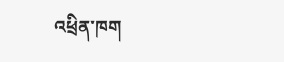འཕྲིན་ཁག